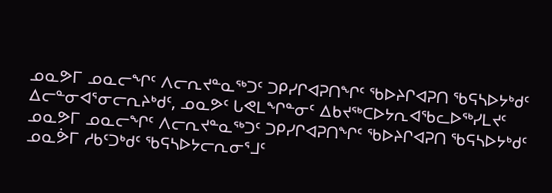ᓄᓇᕗᒥ ᓄᓇᓕᖏᑦ ᐱᓕᕆᔪᓐᓇᖅᑐᑦ ᑐᑭᓯᒋᐊᕈᑎᖏᑦ ᖃᐅᔨᒋᐊᕈᑎ ᖃᕋᓴᐅᔭᒃᑯᑦ
ᐃᓕᓐᓂᐊᕐᓂᓕᕆᔨᒃᑯᑦ, ᓄᓇᕗᑦ ᒐᕙᒪᖏᓐᓂᑦ ᐃᑲᔪᖅᑕᐅᔭᕆᐊᖃᓚᐅᖅᓯᒪᔪᑦ ᓄᓇᕗᒥ ᓄᓇᓕᖏᑦ ᐱᓕᕆᔪᓐᓇᖅᑐᑦ ᑐᑭᓯᒋᐊᕈᑎᖏᑦ ᖃᐅᔨᒋᐊᕈᑎ ᖃᕋᓴᐅᔭᒃᑯᑦ ᓄᓇᕘᒥ ᓱᑲᑦᑐᒃᑯᑦ ᖃᕋᓴᐅᔭᓕᕆᓂᕐᒧᑦ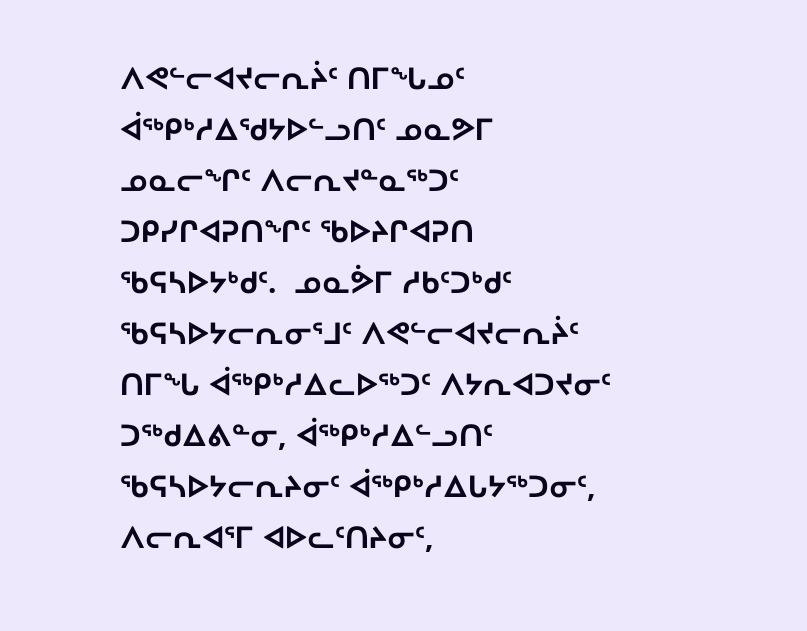ᐱᕙᓪᓕᐊᔪᓕᕆᔩᑦ ᑎᒥᖓᓄᑦ ᐋᖅᑭᒃᓱᐃᖁᔭᐅᓪᓗᑎᑦ ᓄᓇᕗᒥ ᓄᓇᓕᖏᑦ ᐱᓕᕆᔪᓐᓇᖅᑐᑦ ᑐᑭᓯᒋᐊᕈᑎᖏᑦ ᖃᐅᔨᒋᐊᕈᑎ ᖃᕋᓴᐅᔭᒃᑯᑦ.  ᓄᓇᕘᒥ ᓱᑲᑦᑐᒃᑯᑦ ᖃᕋᓴᐅᔭᓕᕆᓂᕐᒧᑦ ᐱᕙᓪᓕᐊᔪᓕᕆᔩᑦ ᑎᒥᖓ ᐋᖅᑭᒃᓱᐃᓚᐅᖅᑐᑦ ᐱᔭᕆᐊᑐᔪᓂᑦ ᑐᖅᑯᐃᕕᓐᓂ, ᐋᖅᑭᒃᓱᐃᓪᓗᑎᑦ ᖃᕋᓴᐅᔭᓕᕆᔨᓂᑦ ᐋᖅᑭᒃᓱᐃᒐᔭᖅᑐᓂᑦ, ᐱᓕᕆᐊᕐᒥ ᐊᐅᓚᑦᑎᔨᓂᑦ,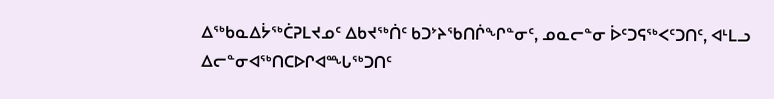ᐃᖅᑲᓇᐃᔮᖅᑖᕈᒪᔪᓄᑦ ᐃᑲᔪᖅᑏᑦ ᑲᑐᔾᔨᖃᑎᒌᖏᓐᓂᑦ, ᓄᓇᓕᓐᓂ ᐆᑦᑐᕋᖅᐸᑦᑐᑎᑦ, ᐊᒻᒪᓗ ᐃᓕᓐᓂᐊᖅᑎᑕᐅᒋᐊᙵᖅᑐᑎᑦ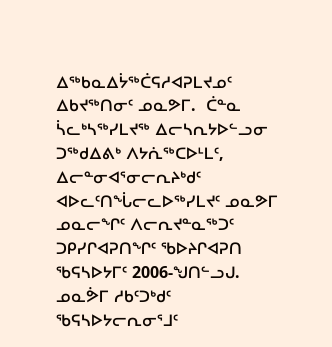ᐃᖅᑲᓇᐃᔮᖅᑖᕋᓱᐊᕈᒪᔪᓄᑦ ᐃᑲᔪᖅᑎᓂᑦ ᓄᓇᕗᒥ.  ᑖᓐᓇ ᓵᓚᒃᓴᖅᓯᒪᔪᖅ ᐃᓕᓴᕆᔭᐅᓪᓗᓂ ᑐᖅᑯᐃᕕᒃ ᐱᔭᕇᖅᑕᐅᒻᒪᑦ, ᐃᓕᓐᓂᐊᕐᓂᓕᕆᔨᒃᑯᑦ ᐊᐅᓚᑦᑎᖔᓕᓚᐅᖅᓯᒪᔪᑦ ᓄᓇᕗᒥ ᓄᓇᓕᖏᑦ ᐱᓕᕆᔪᓐᓇᖅᑐᑦ ᑐᑭᓯᒋᐊᕈᑎᖏᑦ ᖃᐅᔨᒋᐊᕈᑎ ᖃᕋᓴᐅᔭᒥᑦ 2006-ᖑᑎᓪᓗᒍ.
ᓄᓇᕘᒥ ᓱᑲᑦᑐᒃᑯᑦ ᖃᕋᓴᐅᔭᓕᕆᓂᕐᒧᑦ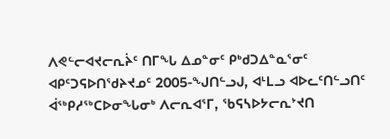ᐱᕙᓪᓕᐊᔪᓕᕆᔩᑦ ᑎᒥᖓ ᐃᓄᓐᓂᑦ ᑭᒃᑯᑐᐃᓐᓇᕐᓂᑦ ᐊᑭᑦᑐᕋᐅᑎᖁᔨᔪᓄᑦ 2005-ᖑᑎᓪᓗᒍ, ᐊᒻᒪᓗ ᐊᐅᓚᑦᑎᓪᓗᑎᑦ ᐋᖅᑭᓱᖅᑕᐅᓂᖓᓂᒃ ᐱᓕᕆᐊᕐᒥ, ᖃᕋᓴᐅᔭᓕᕆᔾᔪᑎ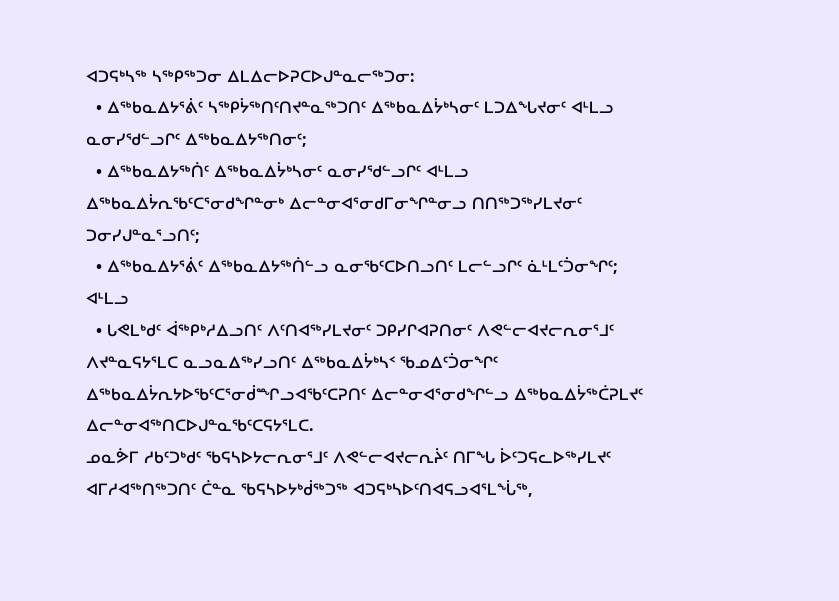ᐊᑐᕋᒃᓴᖅ ᓴᖅᑭᖅᑐᓂ ᐃᒪᐃᓕᐅᕈᑕᐅᒍᓐᓇᓕᖅᑐᓂ:
  • ᐃᖅᑲᓇᐃᔭᕐᕖᑦ ᓴᖅᑭᔮᖅᑎᑦᑎᔪᓐᓇᖅᑐᑎᑦ ᐃᖅᑲᓇᐃᔮᒃᓴᓂᑦ ᒪᑐᐃᖓᔪᓂᑦ ᐊᒻᒪᓗ ᓇᓂᓯᖁᓪᓗᒋᑦ ᐃᖅᑲᓇᐃᔭᖅᑎᓂᑦ;
  • ᐃᖅᑲᓇᐃᔭᖅᑏᑦ ᐃᖅᑲᓇᐃᔮᒃᓴᓂᑦ ᓇᓂᓯᖁᓪᓗᒋᑦ ᐊᒻᒪᓗ ᐃᖅᑲᓇᐃᔮᕆᖃᑦᑕᕐᓂᑯᖏᓐᓂᒃ ᐃᓕᓐᓂᐊᕐᓂᑯᒥᓂᖏᓐᓂᓗ ᑎᑎᖅᑐᖅᓯᒪᔪᓂᑦ ᑐᓂᓯᒍᓐᓇᕐᓗᑎᑦ;
  • ᐃᖅᑲᓇᐃᔭᕐᕖᑦ ᐃᖅᑲᓇᐃᔭᖅᑏᓪᓗ ᓇᓂᖃᑦᑕᐅᑎᓗᑎᑦ ᒪᓕᓪᓗᒋᑦ ᓈᒻᒪᑦᑑᓂᖏᑦ; ᐊᒻᒪᓗ
  • ᒐᕙᒪᒃᑯᑦ ᐋᖅᑭᒃᓱᐃᓗᑎᑦ ᐱᑦᑎᐊᖅᓯᒪᔪᓂᑦ ᑐᑭᓯᒋᐊᕈᑎᓂᑦ ᐱᕙᓪᓕᐊᔪᓕᕆᓂᕐᒧᑦ ᐱᔪᓐᓇᕋᔭᕐᒪᑕ ᓇᓗᓇᐃᖅᓯᓗᑎᑦ ᐃᖅᑲᓇᐃᔮᒃᓴᑉ ᖃᓄᐃᑦᑑᓂᖏᑦ ᐃᖅᑲᓇᐃᔮᕆᔭᐅᖃᑦᑕᕐᓂᑰᙱᓗᐊᖃᑦᑕᕈᑎᑦ ᐃᓕᓐᓂᐊᕐᓂᑯᖏᓪᓗ ᐃᖅᑲᓇᐃᔮᖅᑖᕈᒪᔪᑦ ᐃᓕᓐᓂᐊᖅᑎᑕᐅᒍᓐᓇᖃᑦᑕᕋᔭᕐᒪᑕ.
ᓄᓇᕘᒥ ᓱᑲᑦᑐᒃᑯᑦ ᖃᕋᓴᐅᔭᓕᕆᓂᕐᒧᑦ ᐱᕙᓪᓕᐊᔪᓕᕆᔩᑦ ᑎᒥᖓ ᐆᑦᑐᕋᓚᐅᖅᓯᒪᔪᑦ ᐊᒥᓱᐊᖅᑎᖅᑐᑎᑦ ᑖᓐᓇ ᖃᕋᓴᐅᔭᒃᑰᖅᑐᖅ ᐊᑐᕋᒃᓴᐅᑦᑎᐊᕋᓗᐊᕐᒪᖔᖅ,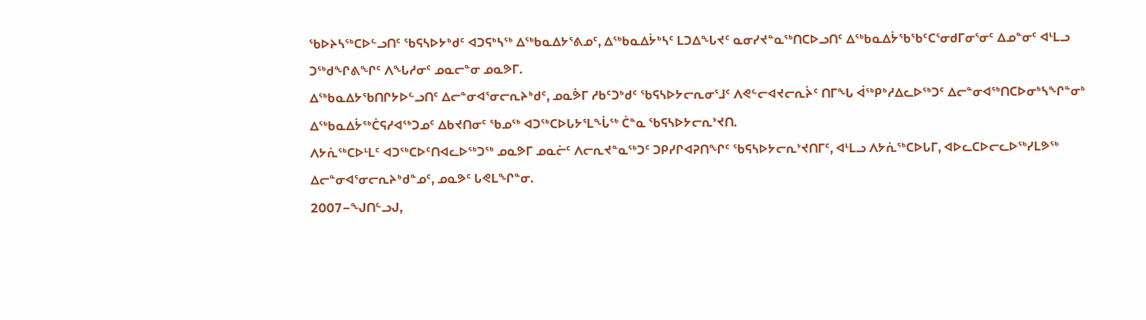ᖃᐅᔨᓴᖅᑕᐅᓪᓗᑎᑦ ᖃᕋᓴᐅᔭᒃᑯᑦ ᐊᑐᕋᒃᓴᖅ ᐃᖅᑲᓇᐃᔭᕐᕕᓄᑦ, ᐃᖅᑲᓇᐃᔮᒃᓴᑦ ᒪᑐᐃᖓᔪᑦ ᓇᓂᓯᔪᓐᓇᖅᑎᑕᐅᓗᑎᑦ ᐃᖅᑲᓇᐃᔮᖃᖃᑦᑕᕐᓂᑯᒥᓂᕐᓂᑦ ᐃᓄᓐᓂᑦ ᐊᒻᒪᓗ ᑐᖅᑯᖏᕕᖏᑦ ᐱᖓᓱᓂᑦ ᓄᓇᓕᓐᓂ ᓄᓇᕗᒥ.
ᐃᖅᑲᓇᐃᔭᖃᑎᒋᔭᐅᓪᓗᑎᑦ ᐃᓕᓐᓂᐊᕐᓂᓕᕆᔨᒃᑯᑦ, ᓄᓇᕘᒥ ᓱᑲᑦᑐᒃᑯᑦ ᖃᕋᓴᐅᔭᓕᕆᓂᕐᒧᑦ ᐱᕙᓪᓕᐊᔪᓕᕆᔩᑦ ᑎᒥᖓ ᐋᖅᑭᒃᓱᐃᓚᐅᖅᑐᑦ ᐃᓕᓐᓂᐊᖅᑎᑕᐅᓂᒃᓴᖏᓐᓂᒃ ᐃᖅᑲᓇᐃᔮᖅᑖᕋᓱᐊᖅᑐᓄᑦ ᐃᑲᔪᑎᓂᑦ ᖃᓄᖅ ᐊᑐᖅᑕᐅᒐᔭᕐᒪᖔᖅ ᑖᓐᓇ ᖃᕋᓴᐅᔭᓕᕆᔾᔪᑎ.
ᐱᔭᕇᖅᑕᐅᒻᒪᑦ ᐊᑐᖅᑕᐅᑦᑎᐊᓚᐅᖅᑐᖅ ᓄᓇᕗᒥ ᓄᓇᓖᑦ ᐱᓕᕆᔪᓐᓇᖅᑐᑦ ᑐᑭᓯᒋᐊᕈᑎᖏᑦ ᖃᕋᓴᐅᔭᓕᕆᔾᔪᑎᒥᑦ, ᐊᒻᒪᓗ ᐱᔭᕇᖅᑕᐅᒐᒥ, ᐊᐅᓚᑕᐅᓕᓚᐅᖅᓯᒪᕗᖅ ᐃᓕᓐᓂᐊᕐᓂᓕᕆᔨᒃᑯᓐᓄᑦ, ᓄᓇᕗᑦ ᒐᕙᒪᖏᓐᓂ.
2007−ᖑᑎᓪᓗᒍ,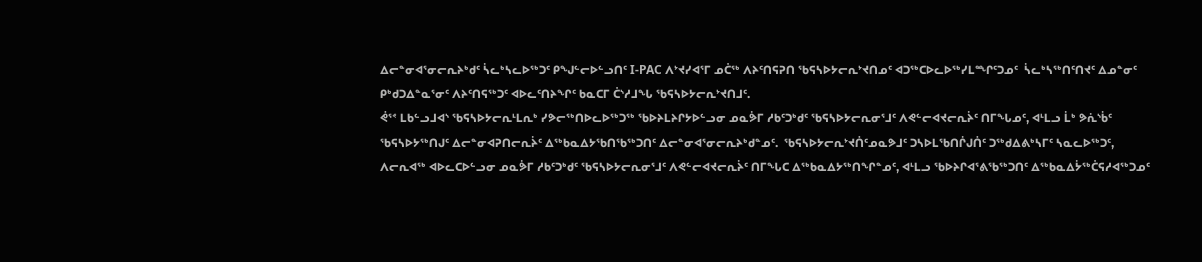ᐃᓕᓐᓂᐊᕐᓂᓕᕆᔨᒃᑯᑦ ᓵᓚᒃᓴᓚᐅᖅᑐᑦ ᑭᖑᓪᓕᐅᓪᓗᑎᑦ I-PAC ᐱᔾᔪᓯᐊᕐᒥ ᓄᑖᖅ ᐱᔨᑦᑎᕋᕈᑎ ᖃᕋᓴᐅᔭᓕᕆᔾᔪᑎᓄᑦ ᐊᑐᖅᑕᐅᓚᐅᖅᓯᒪᙱᑦᑐᓄᑦ  ᓵᓚᒃᓴᖅᑎᑦᑎᔪᑦ ᐃᓄᓐᓂᑦ ᑭᒃᑯᑐᐃᓐᓇᕐᓂᑦ ᐱᔨᑦᑎᕋᖅᑐᑦ ᐊᐅᓚᑦᑎᔨᖏᑦ ᑲᓇᑕᒥ ᑖᔅᓱᒧᖓ ᖃᕋᓴᐅᔭᓕᕆᔾᔪᑎᒧᑦ.
ᕚᕐᕝ ᒪᑲᓪᓗᒧᐊᔅ ᖃᕋᓴᐅᔭᓕᕆᒻᒪᕆᒃ ᓯᕗᓕᖅᑎᐅᓚᐅᖅᑐᖅ ᖃᐅᔨᒪᔨᒋᔭᐅᓪᓗᓂ ᓄᓇᕘᒥ ᓱᑲᑦᑐᒃᑯᑦ ᖃᕋᓴᐅᔭᓕᕆᓂᕐᒧᑦ ᐱᕙᓪᓕᐊᔪᓕᕆᔩᑦ ᑎᒥᖓᓄᑦ, ᐊᒻᒪᓗ ᒫᒃ ᕗᕇᔅᑳᑦ ᖃᕋᓴᐅᔭᖅᑎᒍᑦ ᐃᓕᓐᓂᐊᕈᑎᓕᕆᔩᑦ ᐃᖅᑲᓇᐃᔭᖃᑎᖃᖅᑐᑎᑦ ᐃᓕᓐᓂᐊᕐᓂᓕᕆᔨᒃᑯᓐᓄᑦ.  ᖃᕋᓴᐅᔭᓕᕆᔾᔪᑏᑦᓄᓇᕗᒧᑦ ᑐᓴᐅᒪᖃᑎᒌᒍᑏᑦ ᑐᖅᑯᐃᕕᒃᓴᒥᑦ ᓴᓇᓚᐅᖅᑐᑦ, ᐱᓕᕆᐊᖅ ᐊᐅᓚᑕᐅᓪᓗᓂ ᓄᓇᕘᒥ ᓱᑲᑦᑐᒃᑯᑦ ᖃᕋᓴᐅᔭᓕᕆᓂᕐᒧᑦ ᐱᕙᓪᓕᐊᔪᓕᕆᔩᑦ ᑎᒥᖓᑕ ᐃᖅᑲᓇᐃᔭᖅᑎᖏᓐᓄᑦ, ᐊᒻᒪᓗ ᖃᐅᔨᒋᐊᕐᕕᖃᖅᑐᑎᑦ ᐃᖅᑲᓇᐃᔮᖅᑖᕋᓱᐊᖅᑐᓄᑦ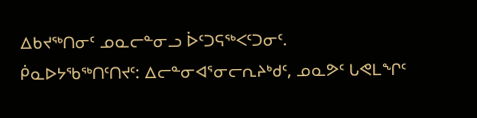ᐃᑲᔪᖅᑎᓂᑦ ᓄᓇᓕᓐᓂᓗ ᐆᑦᑐᕋᖅᐸᑦᑐᓂᑦ.
ᑮᓇᐅᔭᖃᖅᑎᑦᑎᔪᑦ: ᐃᓕᓐᓂᐊᕐᓂᓕᕆᔨᒃᑯᑦ, ᓄᓇᕗᑦ ᒐᕙᒪᖏᑦ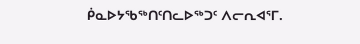ᑮᓇᐅᔭᖃᖅᑎᑦᑎᓚᐅᖅᑐᑦ ᐱᓕᕆᐊᕐᒥ.